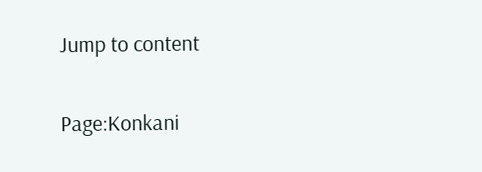Jump to content

Page:Konkani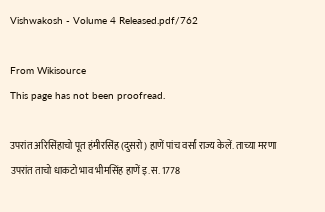Vishwakosh - Volume 4 Released.pdf/762

From Wikisource
This page has not been proofread.

उपरांत अरिसिंहाचो पूत हंमीरसिंह (दुसरो) हाणें पांच वर्सां राज्य केलें. ताच्या मरणा उपरांत ताचो धाकटो भाव भीमसिंह हाणें इ.स. 1778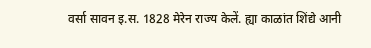वर्सा सावन इ.स. 1828 मेरेन राज्य केलें. ह्या काळांत शिंद्ये आनी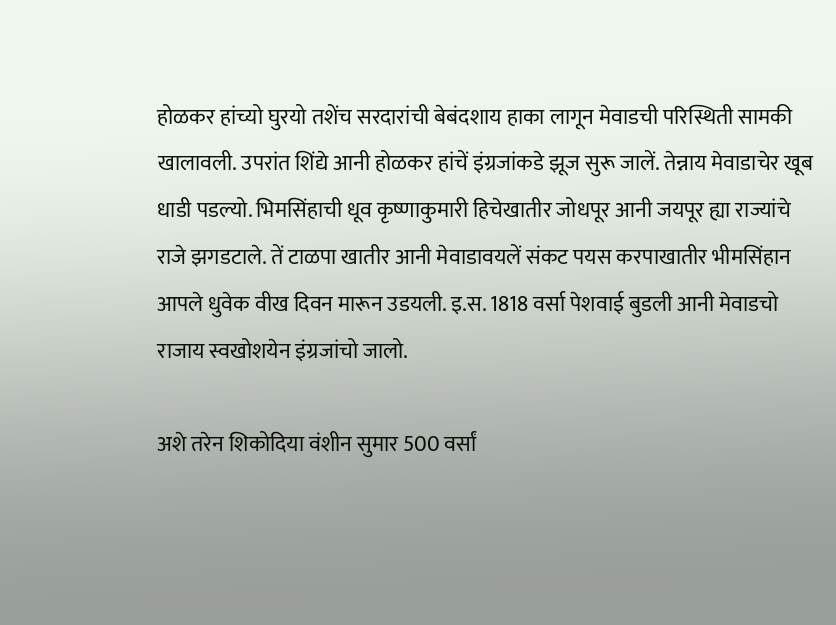होळकर हांच्यो घुरयो तशेंच सरदारांची बेबंदशाय हाका लागून मेवाडची परिस्थिती सामकी खालावली. उपरांत शिंद्ये आनी होळकर हांचें इंग्रजांकडे झूज सुरू जालें. तेन्नाय मेवाडाचेर खूब धाडी पडल्यो. भिमसिंहाची धूव कृष्णाकुमारी हिचेखातीर जोधपूर आनी जयपूर ह्या राज्यांचे राजे झगडटाले. तें टाळपा खातीर आनी मेवाडावयलें संकट पयस करपाखातीर भीमसिंहान आपले धुवेक वीख दिवन मारून उडयली. इ.स. 1818 वर्सा पेशवाई बुडली आनी मेवाडचो राजाय स्वखोशयेन इंग्रजांचो जालो.

अशे तरेन शिकोदिया वंशीन सुमार 500 वर्सां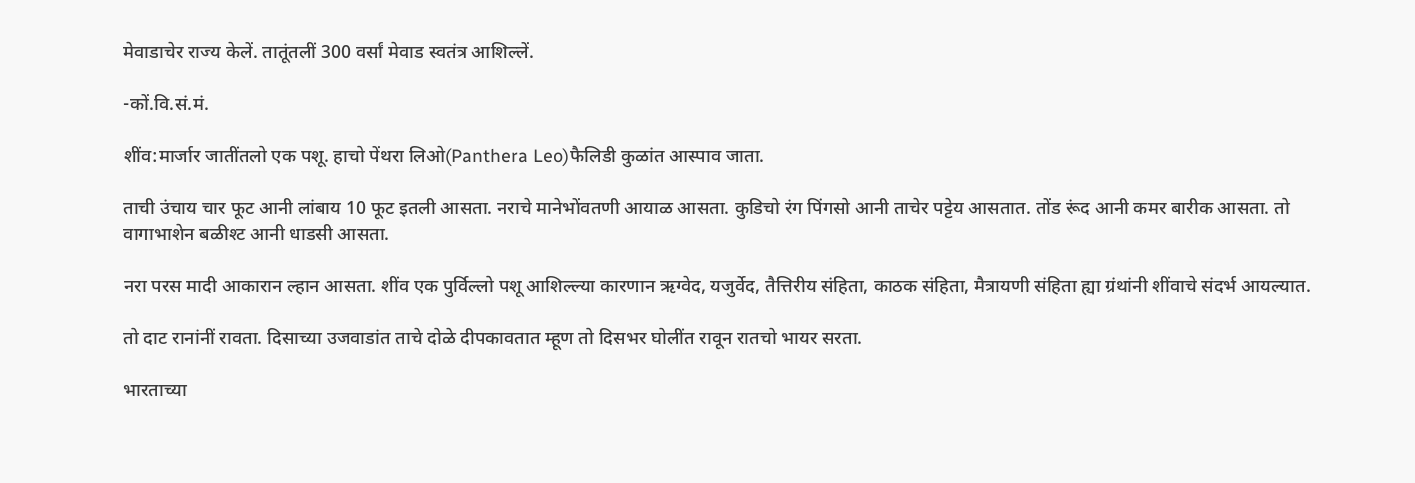मेवाडाचेर राज्य केलें. तातूंतलीं 300 वर्सां मेवाड स्वतंत्र आशिल्लें.

-कों.वि.सं.मं.

शींव:मार्जार जातींतलो एक पशू. हाचो पेंथरा लिओ(Panthera Leo)फैलिडी कुळांत आस्पाव जाता.

ताची उंचाय चार फूट आनी लांबाय 10 फूट इतली आसता. नराचे मानेभोंवतणी आयाळ आसता. कुडिचो रंग पिंगसो आनी ताचेर पट्टेय आसतात. तोंड रूंद आनी कमर बारीक आसता. तो वागाभाशेन बळीश्ट आनी धाडसी आसता.

नरा परस मादी आकारान ल्हान आसता. शींव एक पुर्विल्लो पशू आशिल्ल्या कारणान ऋग्वेद, यजुर्वेद, तैत्तिरीय संहिता, काठक संहिता, मैत्रायणी संहिता ह्या ग्रंथांनी शींवाचे संदर्भ आयल्यात.

तो दाट रानांनीं रावता. दिसाच्या उजवाडांत ताचे दोळे दीपकावतात म्हूण तो दिसभर घोलींत रावून रातचो भायर सरता.

भारताच्या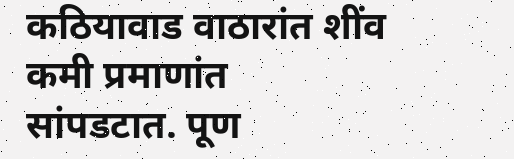कठियावाड वाठारांत शींव कमी प्रमाणांत सांपडटात. पूण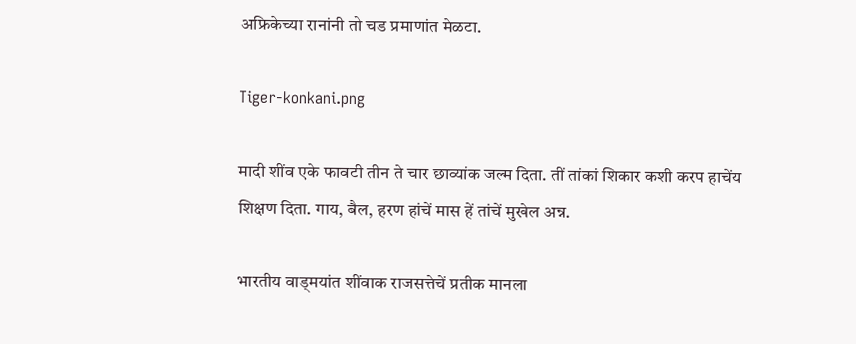अफ्रिकेच्या रानांनी तो चड प्रमाणांत मेळटा.

Tiger-konkani.png

मादी शींव एके फावटी तीन ते चार छाव्यांक जल्म दिता. तीं तांकां शिकार कशी करप हाचेंय शिक्षण दिता. गाय, बैल, हरण हांचें मास हें तांचें मुखेल अन्न.

भारतीय वाड्मयांत शींवाक राजसत्तेचें प्रतीक मानला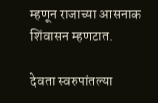म्हणून राजाच्या आसनाक शिंवासन म्हणटात.

देवता स्वरुपांतल्या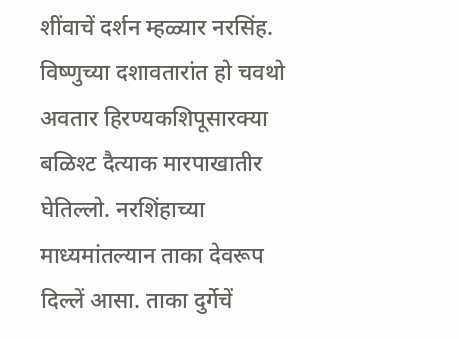शींवाचें दर्शन म्हळ्यार नरसिंह. विष्णुच्या दशावतारांत हो चवथो अवतार हिरण्यकशिपूसारक्या बळिश्ट दैत्याक मारपाखातीर घेतिल्लो. नरशिंहाच्या माध्यमांतल्यान ताका देवरूप दिल्लें आसा. ताका दुर्गेचें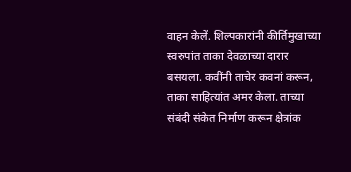वाहन केलें. शिल्पकारांनी कीर्तिमुखाच्या स्वरुपांत ताका देवळाच्या दारार बसयला. कवींनी ताचेर कवनां करून, ताका साहित्यांत अमर केला. ताच्या संबंदी संकेत निर्माण करून क्षेत्रांक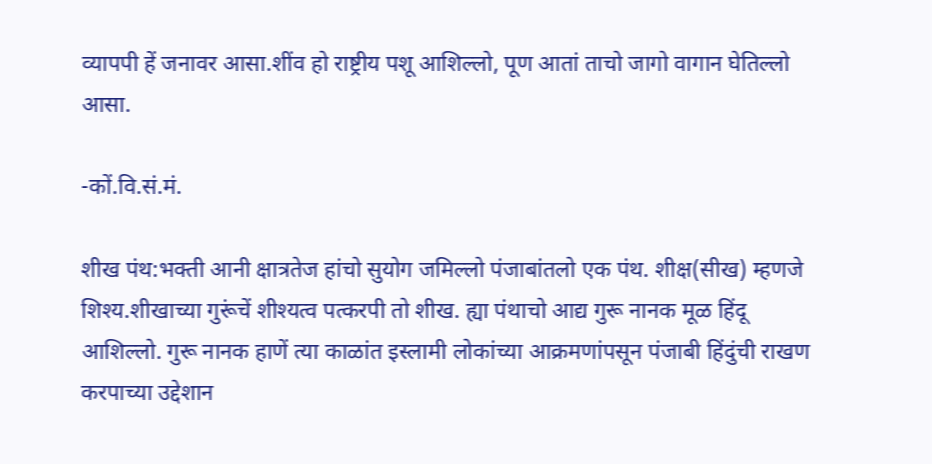व्यापपी हें जनावर आसा.शींव हो राष्ट्रीय पशू आशिल्लो, पूण आतां ताचो जागो वागान घेतिल्लो आसा.

-कों.वि.सं.मं.

शीख पंथ:भक्ती आनी क्षात्रतेज हांचो सुयोग जमिल्लो पंजाबांतलो एक पंथ. शीक्ष(सीख) म्हणजे शिश्य.शीखाच्या गुरूंचें शीश्यत्व पत्करपी तो शीख. ह्या पंथाचो आद्य गुरू नानक मूळ हिंदू आशिल्लो. गुरू नानक हाणें त्या काळांत इस्लामी लोकांच्या आक्रमणांपसून पंजाबी हिंदुंची राखण करपाच्या उद्देशान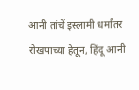आनी तांचें इस्लामी धर्मांतर रोखपाच्या हेतून, हिंदू आनी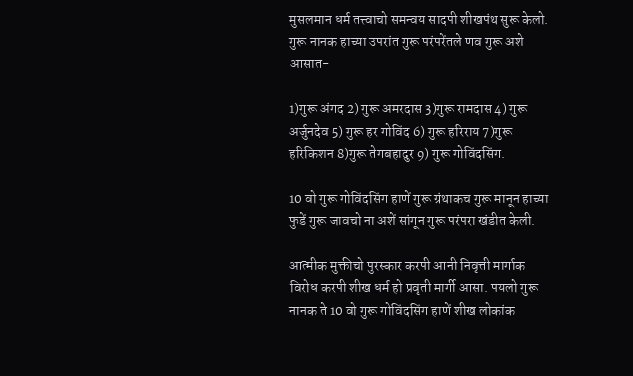मुसलमान धर्म तत्त्वाचो समन्वय सादपी शीखपंथ सुरू केलो. गुरू नानक हाच्या उपरांत गुरू परंपरेंतले णव गुरू अशे आसात-

1)गुरू अंगद 2) गुरू अमरदास 3)गुरू रामदास 4) गुरू अर्जुनदेव 5) गुरू हर गोविंद 6) गुरू हरिराय 7)गुरू हरिकिशन 8)गुरू तेगबहादुर 9) गुरू गोविंदसिंग.

10 वो गुरू गोविंदसिंग हाणें गुरू ग्रंथाकच गुरू मानून हाच्या फुडें गुरू जावचो ना अशें सांगून गुरू परंपरा खंडीत केली.

आत्मीक मुक्तीचो पुरस्कार करपी आनी निवृत्ती मार्गाक विरोध करपी शीख धर्म हो प्रवृती मार्गी आसा. पयलो गुरू नानक ते 10 वो गुरू गोविंदसिंग हाणें शीख लोकांक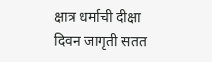क्षात्र धर्माची दीक्षा दिवन जागृती सतत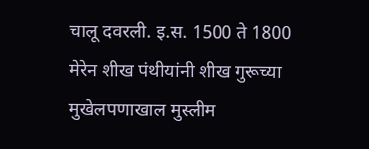चालू दवरली. इ.स. 1500 ते 1800 मेरेन शीख पंथीयांनी शीख गुरूच्या मुखेलपणाखाल मुस्लीम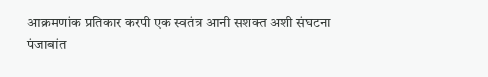आक्रमणांक प्रतिकार करपी एक स्वतंत्र आनी सशक्त अशी संघटना पंजाबांत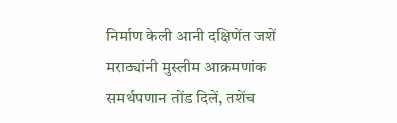निर्माण केली आनी दक्षिणेंत जशें मराठ्यांनी मुस्लीम आक्रमणांक समर्थपणान तोंड दिलें, तशेंच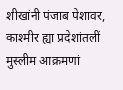शीखांनी पंजाब पेशावर, काश्मीर ह्या प्रदेशांतलीं मुस्लीम आक्रमणां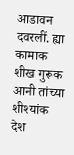आडावन दवरलीं. ह्या कामाक शीख गुरूक आनी तांच्या शीश्यांक देश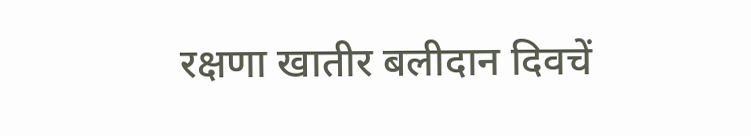रक्षणा खातीर बलीदान दिवचें